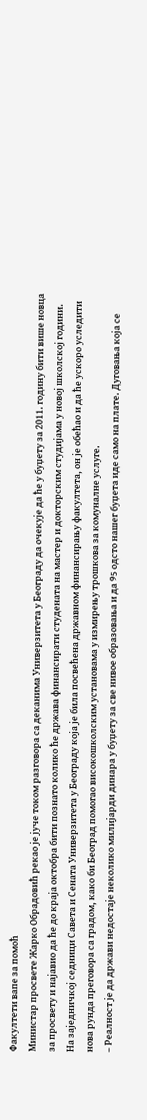Факултети вапе за помоћ
Министар просвете Жарко Обрадовић рекао је јуче током разговора са деканима Универзитета у Београду да очекује да ће у буџету за 2011. годину бити више новца за просвету и најавио да ће до краја октобра бити познато колико ће држава финансирати студената на мастер и докторским студијама у новој школској години.
На заједничкој седници Савета и Сената Универзитета у Београду која је била посвећена државном финансирању факултета, он је обећао и да ће ускоро уследити нова рунда преговора са градом, како би Београд помогао високошколским установама у измирењу трошкова за комуналне услуге.
– Реалност је да држави недостаје неколико милијарди динара у буџету за све нивое образовања и да 95 одсто нашег буџета иде само на плате. Дуговања која се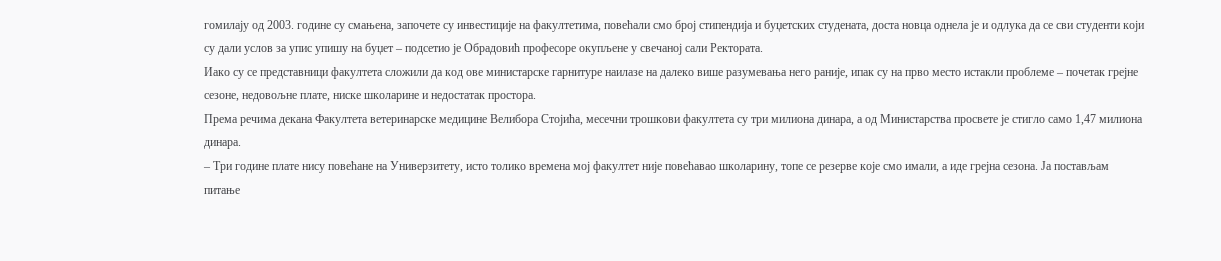гомилају од 2003. године су смањена, започете су инвестиције на факултетима, повећали смо број стипендија и буџетских студената, доста новца однела је и одлука да се сви студенти који су дали услов за упис упишу на буџет – подсетио је Обрадовић професоре окупљене у свечаној сали Ректората.
Иако су се представници факултета сложили да код ове министарске гарнитуре наилазе на далеко више разумевања него раније, ипак су на прво место истакли проблеме – почетак грејне сезоне, недовољне плате, ниске школарине и недостатак простора.
Према речима декана Факултета ветеринарске медицине Велибора Стојића, месечни трошкови факултета су три милиона динара, а од Министарства просвете је стигло само 1,47 милиона динара.
– Три године плате нису повећане на Универзитету, исто толико времена мој факултет није повећавао школарину, топе се резерве које смо имали, а иде грејна сезона. Ја постављам питање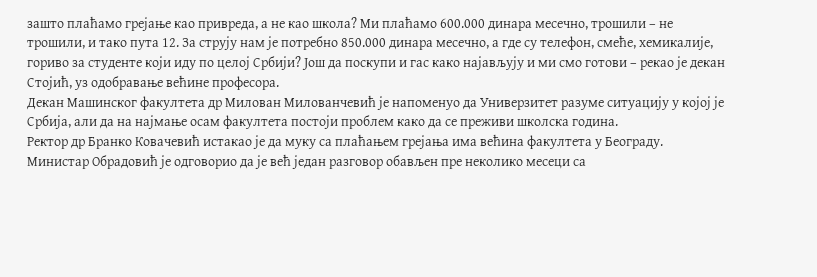зашто плаћамо грејање као привреда, а не као школа? Ми плаћамо 600.000 динара месечно, трошили – не трошили, и тако пута 12. За струју нам је потребно 850.000 динара месечно, а где су телефон, смеће, хемикалије, гориво за студенте који иду по целој Србији? Још да поскупи и гас како најављују и ми смо готови – рекао је декан Стојић, уз одобравање већине професора.
Декан Машинског факултета др Милован Милованчевић је напоменуо да Универзитет разуме ситуацију у којој је Србија, али да на најмање осам факултета постоји проблем како да се преживи школска година.
Ректор др Бранко Ковачевић истакао је да муку са плаћањем грејања има већина факултета у Београду.
Министар Обрадовић је одговорио да је већ један разговор обављен пре неколико месеци са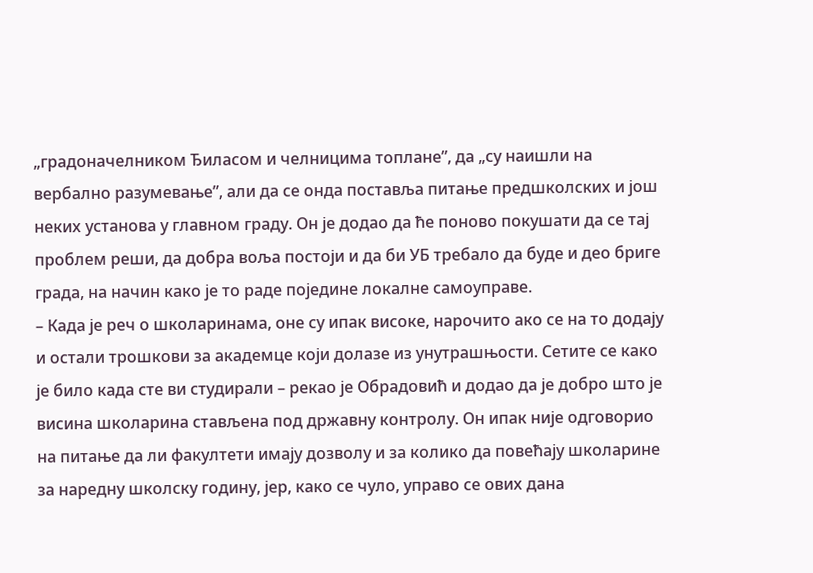„градоначелником Ђиласом и челницима топлане”, да „су наишли на вербално разумевање”, али да се онда поставља питање предшколских и још неких установа у главном граду. Он је додао да ће поново покушати да се тај проблем реши, да добра воља постоји и да би УБ требало да буде и део бриге града, на начин како је то раде поједине локалне самоуправе.
– Када је реч о школаринама, оне су ипак високе, нарочито ако се на то додају и остали трошкови за академце који долазе из унутрашњости. Сетите се како је било када сте ви студирали – рекао је Обрадовић и додао да је добро што је висина школарина стављена под државну контролу. Он ипак није одговорио на питање да ли факултети имају дозволу и за колико да повећају школарине за наредну школску годину, јер, како се чуло, управо се ових дана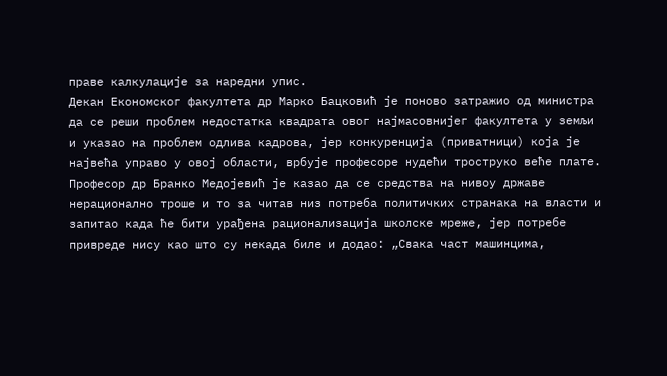праве калкулације за наредни упис.
Декан Економског факултета др Марко Бацковић је поново затражио од министра да се реши проблем недостатка квадрата овог најмасовнијег факултета у земљи и указао на проблем одлива кадрова, јер конкуренција (приватници) која је највећа управо у овој области, врбује професоре нудећи троструко веће плате.
Професор др Бранко Медојевић је казао да се средства на нивоу државе нерационално троше и то за читав низ потреба политичких странака на власти и запитао када ће бити урађена рационализација школске мреже, јер потребе привреде нису као што су некада биле и додао: „Свака част машинцима,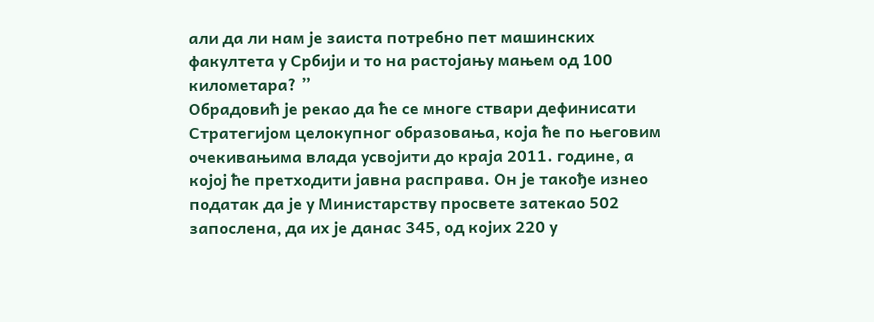али да ли нам је заиста потребно пет машинских факултета у Србији и то на растојању мањем од 100 километара? ”
Обрадовић је рекао да ће се многе ствари дефинисати Стратегијом целокупног образовања, која ће по његовим очекивањима влада усвојити до краја 2011. године, а којој ће претходити јавна расправа. Он је такође изнео податак да је у Министарству просвете затекао 502 запослена, да их је данас 345, од којих 220 у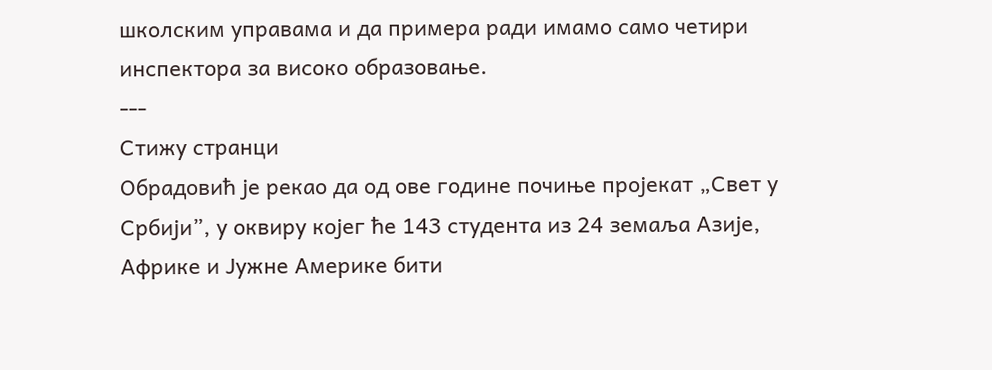школским управама и да примера ради имамо само четири инспектора за високо образовање.
---
Стижу странци
Обрадовић је рекао да од ове године почиње пројекат „Свет у Србији”, у оквиру којег ће 143 студента из 24 земаља Азије, Африке и Јужне Америке бити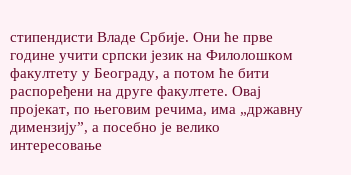стипендисти Владе Србије. Они ће прве године учити српски језик на Филолошком факултету у Београду, а потом ће бити распоређени на друге факултете. Овај пројекат, по његовим речима, има „државну димензију”, а посебно је велико интересовање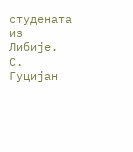студената из Либије.
С. Гуцијан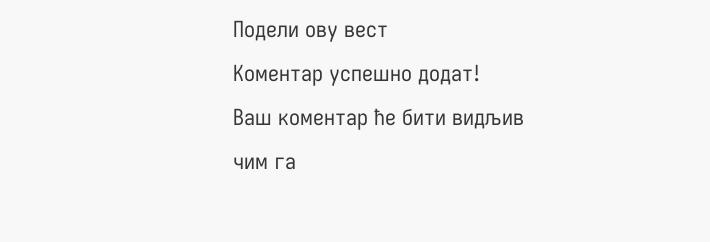Подели ову вест
Комeнтар успeшно додат!
Ваш комeнтар ћe бити видљив чим га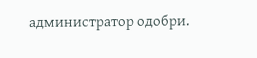администратор одобри.